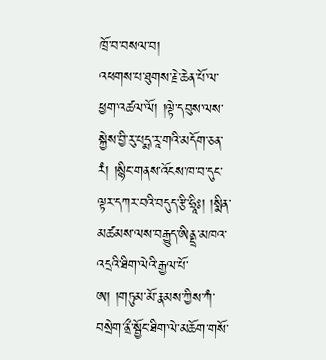ཁྲོ་བ་བསལ་བ།
འཕགས་པ་ཐུགས་རྗེ་ཆེན་པོ་ལ་ཕྱག་འཚལ་ལོ། །ལྟེ་དབུས་ལས་སྐྱེས་བྱི་རུ་པདྨ་རཱ་གའི་མདོག་ཅན་རཾ། །སྙིང་གནས་འོངས་ཁ་བ་དུང་ལྟར་དཀར་བའི་བདུད་རྩི་ཧྲཱིཿ། །སྨིན་མཚམས་ལས་བརྒྱུད་ཨིནྡྲ་མཁའ་འདྲའི་ཐིག་ལེའི་རྒྱལ་པོ་ཨ། །གཏུམ་མོ་རྣམས་ཀྱིས་ཀཾ་བསྲེག་ནྲྀ་སྦྱོང་ཐིག་ལེ་མཆོག་གསོ་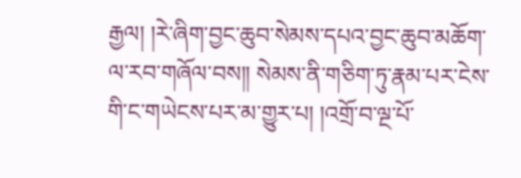རྒྱལ། །རེ་ཞིག་བྱང་ཆུབ་སེམས་དཔའ་བྱང་ཆུབ་མཆོག་ལ་རབ་གཞོལ་བས།། སེམས་ནི་གཅིག་ཏུ་རྣམ་པར་ངེས་གི་ང་གཡེངས་པར་མ་གྱུར་པ། །འགྲོ་བ་ལྔ་པོ་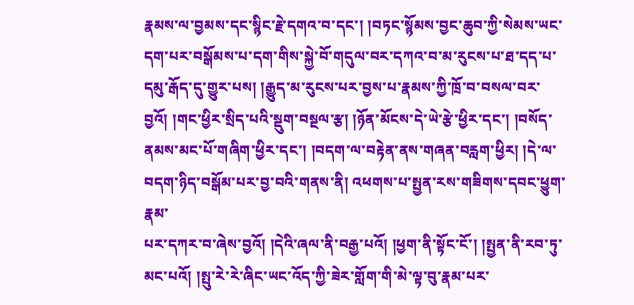རྣམས་ལ་བྱམས་དང་སྙིང་རྗེ་དགའ་བ་དང་། །བཏང་སྙོམས་བྱང་ཆུབ་ཀྱི་སེམས་ཡང་དག་པར་བསྒོམས་པ་དག་གིས་སྐྱེ་བོ་གདུལ་བར་དཀའ་བ་མ་རུངས་པ་ཐ་དད་པ་དམུ་རྒོད་དུ་གྱུར་པས། །རྒྱུད་མ་རུངས་པར་བྱས་པ་རྣམས་ཀྱི་ཁྲོ་བ་བསལ་བར་བྱའོ། །གང་ཕྱིར་སྲིད་པའི་སྡུག་བསྔལ་རྩ། །ཉོན་མོངས་དེ་ཡེ་རྩེ་ཕྱིར་དང་། །བསོད་ནམས་མང་པོ་གཞིག་ཕྱིར་དང་། །བདག་ལ་བརྟེན་ནས་གཞན་བརླག་ཕྱིར། །དེ་ལ་བདག་ཉིད་བསྒོམ་པར་བྱ་བའི་གནས་ནི། འཕགས་པ་སྤྱན་རས་གཟིགས་དབང་ཕྱུག་རྣམ་
པར་དཀར་བ་ཞེས་བྱའོ། །དེའི་ཞལ་ནི་བརྒྱ་པའོ། །ཕྱག་ནི་སྟོང་ངོ་། །སྤྱན་ནི་རབ་ཏུ་མང་པའོ། །སྤུ་རེ་རེ་ཞིང་ཡང་འོད་ཀྱི་ཟེར་གློག་གི་མེ་ལྟ་བུ་རྣམ་པར་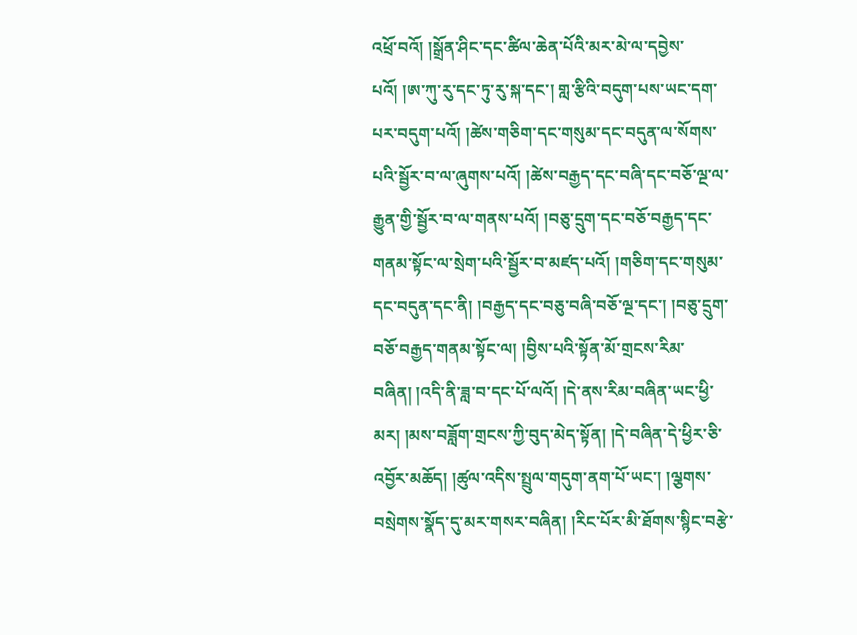འཕྲོ་བའོ། །སྒྲོན་ཤིང་དང་ཚིལ་ཆེན་པོའི་མར་མེ་ལ་དབྱེས་པའོ། །ཨ་ཀུ་རུ་དང་ཏུ་རུ་སྐ་དང་། གླ་རྩིའི་བདུག་པས་ཡང་དག་པར་བདུག་པའོ། །ཚེས་གཅིག་དང་གསུམ་དང་བདུན་ལ་སོགས་པའི་སྦྱོར་བ་ལ་ཞུགས་པའོ། །ཚེས་བརྒྱད་དང་བཞི་དང་བཅོ་ལྔ་ལ་རྒྱུན་གྱི་སྦྱོར་བ་ལ་གནས་པའོ། །བཅུ་དྲུག་དང་བཅོ་བརྒྱད་དང་གནམ་སྟོང་ལ་སྲེག་པའི་སྦྱོར་བ་མཛད་པའོ། །གཅིག་དང་གསུམ་དང་བདུན་དང་ནི། །བརྒྱད་དང་བཅུ་བཞི་བཅོ་ལྔ་དང་། །བཅུ་དྲུག་བཅོ་བརྒྱད་གནམ་སྟོང་ལ། །བྱིས་པའི་སྟོན་མོ་གྲངས་རིམ་བཞིན། །འདི་ནི་ཟླ་བ་དང་པོ་ལའོ། །དེ་ནས་རིམ་བཞིན་ཡང་ཕྱི་མར། །མས་བཟློག་གྲངས་ཀྱི་བུད་མེད་སྟོན། །དེ་བཞིན་དེ་ཕྱིར་ཅི་འབྱོར་མཆོད། །ཚུལ་འདིས་སྤྲུལ་གདུག་ནག་པོ་ཡང་། །ལྕགས་བསྲེགས་སྣོད་དུ་མར་གསར་བཞིན། །རིང་པོར་མི་ཐོགས་སྙིང་བརྩེ་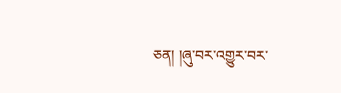ཅན། །ཞུ་བར་འགྱུར་བར་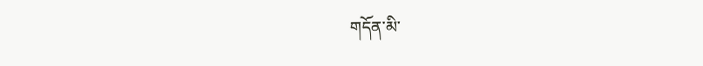གདོན་མི་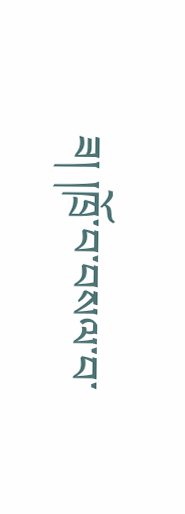ཟ། །ཁྲོ་བ་བསལ་བ་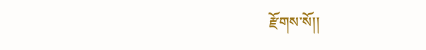རྫོགས་སོ།།